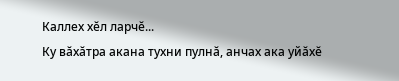Каллех хĕл ларчĕ...
Ку вăхăтра акана тухни пулнă, анчах ака уйăхĕ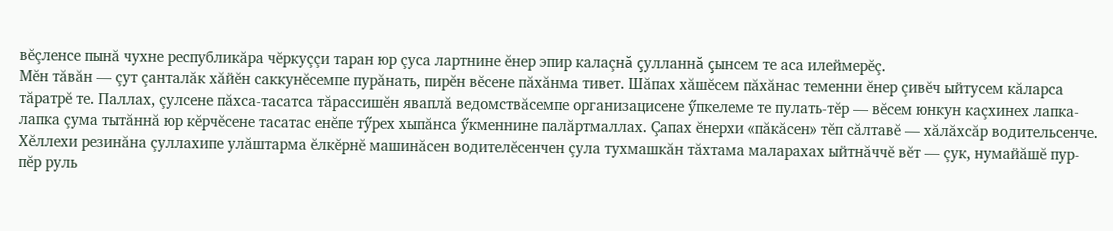вĕçленсе пынă чухне республикăра чĕркуççи таран юр çуса лартнине ĕнер эпир калаçнă çулланнă çынсем те аса илеймерĕç.
Мĕн тăвăн — çут çанталăк хăйĕн саккунĕсемпе пурăнать, пирĕн вĕсене пăхăнма тивет. Шăпах хăшĕсем пăхăнас теменни ĕнер çивĕч ыйтусем кăларса тăратрĕ те. Паллах, çулсене пăхса-тасатса тăрассишĕн яваплă ведомствăсемпе организацисене ӳпкелеме те пулать-тĕр — вĕсем юнкун каçхинех лапка-лапка çума тытăннă юр кĕрчĕсене тасатас енĕпе тӳрех хыпăнса ӳкменнине палăртмаллах. Çапах ĕнерхи «пăкăсен» тĕп сăлтавĕ — хăлăхсăр водительсенче.
Хĕллехи резинăна çуллахипе улăштарма ĕлкĕрнĕ машинăсен водителĕсенчен çула тухмашкăн тăхтама маларахах ыйтнăччĕ вĕт — çук, нумайăшĕ пур-пĕр руль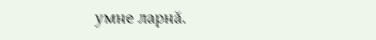умне ларнă.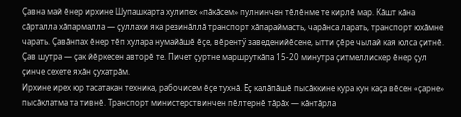Çавна май ĕнер ирхине Шупашкарта хулипех «пăкăсем» пулнинчен тĕлĕнме те кирлĕ мар. Кăшт кăна сăрталла хăпармалла — çуллахи яка резинăллă транспорт хăпараймасть, чарăнса ларать, транспорт юхăмне чарать. Çавăнпах ĕнер тĕп хулара нумайăшĕ ĕçе, вĕрентӳ заведенийĕсене, ытти çĕре чылай кая юлса çитнĕ. Çав шутра — çак йĕркесен авторĕ те. Пичет çуртне маршруткăпа 15-20 минутра çитмеллискер ĕнер çул çинче сехете яхăн çухатрăм.
Ирхине ирех юр тасатакан техника, рабочисем ĕçе тухнă. Ĕç калăпăшĕ пысăккине кура кун каçа вĕсен «çарне» пысăклатма та тивнĕ. Транспорт министерствинчен пĕлтернĕ тăрăх — кăнтăрла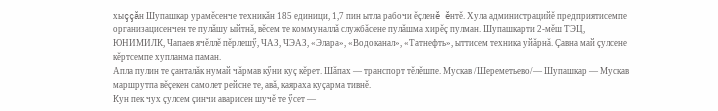хыççăн Шупашкар урамĕсенче техникăн 185 единици, 1,7 пин ытла рабочи ĕçленĕ ĕнтĕ. Хула администрацийĕ предприятисемпе организацисенчен те пулăшу ыйтнă, вĕсем те коммуналлă службăсене пулăшма хирĕç пулман. Шупашкарти 2-мĕш ТЭЦ, ЮНИМИЛК, Чапаев ячĕллĕ пĕрлешӳ, ЧАЗ, ЧЭАЗ, «Элара», «Водоканал», «Татнефть», ыттисем техника уйăрнă. Çавна май çулсене кĕртсемпе хупланма паман.
Апла пулин те çанталăк нумай чăрмав кӳни куç кĕрет. Шăпах — транспорт тĕлĕшпе. Мускав /Шереметьево/— Шупашкар — Мускав маршрутпа вĕçекен самолет рейсне те, авă, каяраха куçарма тивнĕ.
Кун пек чух çулсем çинчи аварисен шучĕ те ӳсет —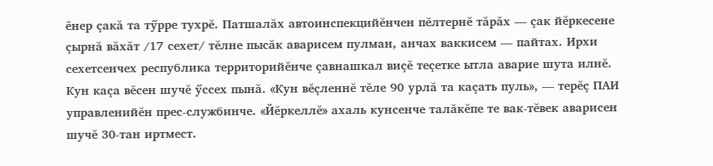ĕнер çакă та тӳрре тухрĕ. Патшалăх автоинспекцийĕнчен пĕлтернĕ тăрăх — çак йĕркесене çырнă вăхăт /17 сехет/ тĕлне пысăк аварисем пулман, анчах ваккисем — пайтах. Ирхи сехетсенчех республика территорийĕнче çавнашкал виçĕ теçетке ытла аварие шута илнĕ. Кун каçа вĕсен шучĕ ӳссех пынă. «Кун вĕçленнĕ тĕле 90 урлă та каçать пуль», — терĕç ПАИ управленийĕн прес-службинче. «Йĕркеллĕ» ахаль кунсенче талăкĕпе те вак-тĕвек аварисен шучĕ 30-тан иртмест.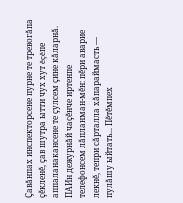Çавăнпах инспекторсене пурне те тревогăпа çĕкленĕ, çав шутра ытти чух хут ĕçĕпе аппаланакансене те çулсем çине кăларнă. ПАИн дежурнăй чаçĕнче иртенпе телефонсем лăпланман-мĕн: пĕри аварие лекнĕ, тепри сăрталла хăпараймасть — пулăшу ыйтать... Пĕтĕмпех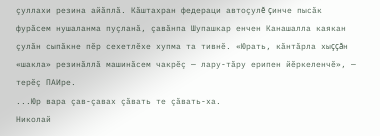çуллахи резина айăплă. Кăштахран федераци автоçулĕ çинче пысăк фурăсем нушаланма пуçланă, çавăнпа Шупашкар енчен Канашалла каякан çулăн сыпăкне пĕр сехетлĕхе хупма та тивнĕ. «Юрать, кăнтăрла хыççăн «шакла» резинăллă машинăсем чакрĕç — лару-тăру ерипен йĕркеленчĕ», — терĕç ПАИре.
...Юр вара çав-çавах çăвать те çăвать-ха.
Николай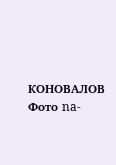КОНОВАЛОВ
Фото na-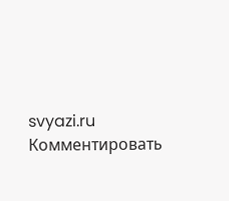svyazi.ru
Комментировать